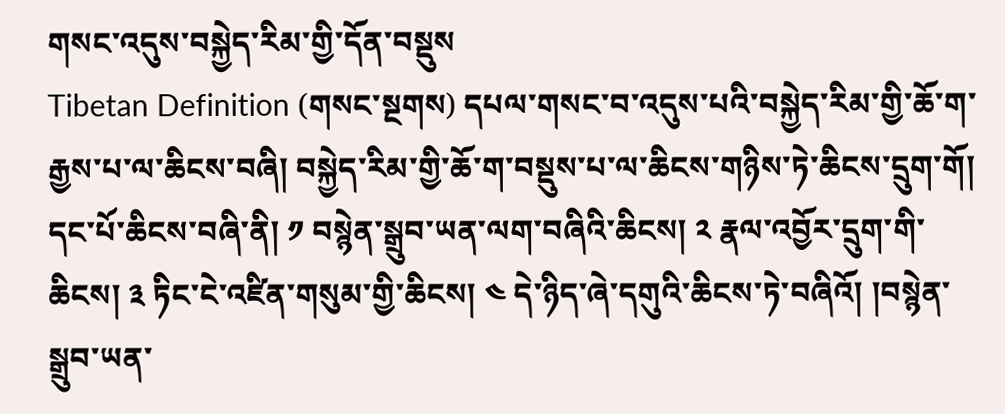གསང་འདུས་བསྐྱེད་རིམ་གྱི་དོན་བསྡུས
Tibetan Definition (གསང་སྔགས) དཔལ་གསང་བ་འདུས་པའི་བསྐྱེད་རིམ་གྱི་ཆོ་ག་རྒྱས་པ་ལ་ཆིངས་བཞི། བསྐྱེད་རིམ་གྱི་ཆོ་ག་བསྡུས་པ་ལ་ཆིངས་གཉིས་ཏེ་ཆིངས་དྲུག་གོ། དང་པོ་ཆིངས་བཞི་ནི། ༡ བསྙེན་སྒྲུབ་ཡན་ལག་བཞིའི་ཆིངས། ༢ རྣལ་འབྱོར་དྲུག་གི་ཆིངས། ༣ ཏིང་ངེ་འཛིན་གསུམ་གྱི་ཆིངས། ༤ དེ་ཉིད་ཞེ་དགུའི་ཆིངས་ཏེ་བཞིའོ། །བསྙེན་སྒྲུབ་ཡན་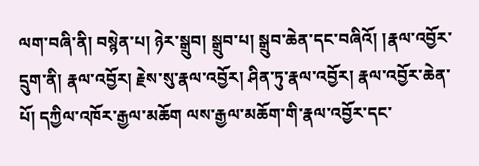ལག་བཞི་ནི། བསྙེན་པ། ཉེར་སྒྲུབ། སྒྲུབ་པ། སྒྲུབ་ཆེན་དང་བཞིའོ། །རྣལ་འབྱོར་དྲུག་ནི། རྣལ་འབྱོར། རྗེས་སུ་རྣལ་འབྱོར། ཤིན་ཏུ་རྣལ་འབྱོར། རྣལ་འབྱོར་ཆེན་པོ། དཀྱིལ་འཁོར་རྒྱལ་མཆོག ལས་རྒྱལ་མཆོག་གི་རྣལ་འབྱོར་དང་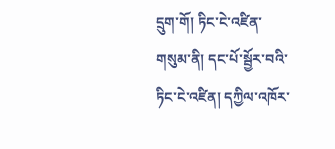དྲུག་གོ། ཏིང་ངེ་འཛིན་གསུམ་ནི། དང་པོ་སྦྱོར་བའི་ཏིང་ངེ་འཛིན། དཀྱིལ་འཁོར་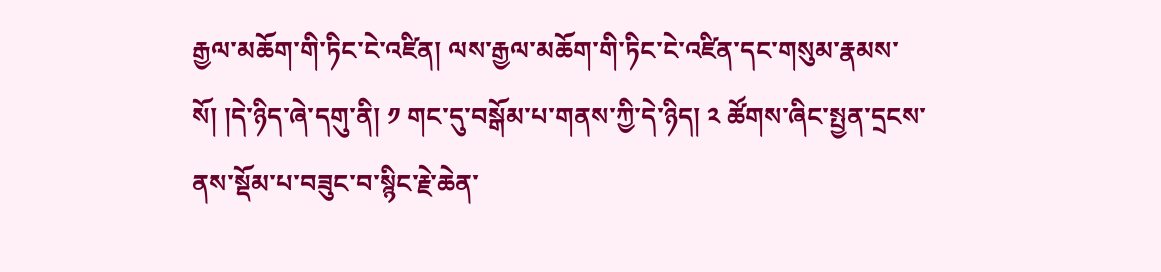རྒྱལ་མཆོག་གི་ཏིང་ངེ་འཛིན། ལས་རྒྱལ་མཆོག་གི་ཏིང་ངེ་འཛིན་དང་གསུམ་རྣམས་སོ། །དེ་ཉིད་ཞེ་དགུ་ནི། ༡ གང་དུ་བསྒོམ་པ་གནས་ཀྱི་དེ་ཉིད། ༢ ཚོགས་ཞིང་སྤྱན་དྲངས་ནས་སྡོམ་པ་བཟུང་བ་སྙིང་རྗེ་ཆེན་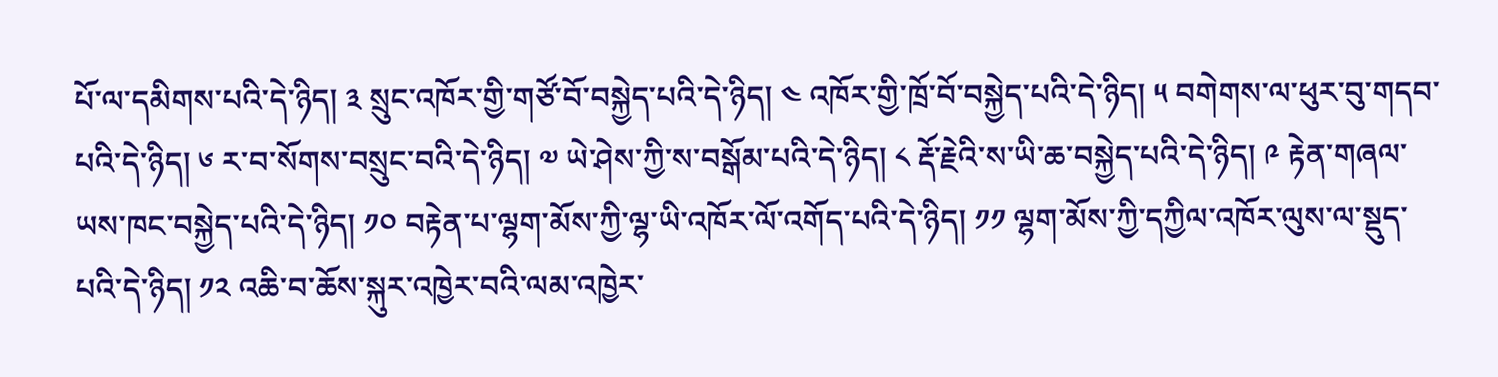པོ་ལ་དམིགས་པའི་དེ་ཉིད། ༣ སྲུང་འཁོར་གྱི་གཙོ་བོ་བསྐྱེད་པའི་དེ་ཉིད། ༤ འཁོར་གྱི་ཁྲོ་བོ་བསྐྱེད་པའི་དེ་ཉིད། ༥ བགེགས་ལ་ཕུར་བུ་གདབ་པའི་དེ་ཉིད། ༦ ར་བ་སོགས་བསྲུང་བའི་དེ་ཉིད། ༧ ཡེ་ཤེས་ཀྱི་ས་བསྒོམ་པའི་དེ་ཉིད། ༨ རྡོ་རྗེའི་ས་ཡི་ཆ་བསྐྱེད་པའི་དེ་ཉིད། ༩ རྟེན་གཞལ་ཡས་ཁང་བསྐྱེད་པའི་དེ་ཉིད། ༡༠ བརྟེན་པ་ལྷག་མོས་ཀྱི་ལྷ་ཡི་འཁོར་ལོ་འགོད་པའི་དེ་ཉིད། ༡༡ ལྷག་མོས་ཀྱི་དཀྱིལ་འཁོར་ལུས་ལ་སྡུད་པའི་དེ་ཉིད། ༡༢ འཆི་བ་ཆོས་སྐུར་འཁྱེར་བའི་ལམ་འཁྱེར་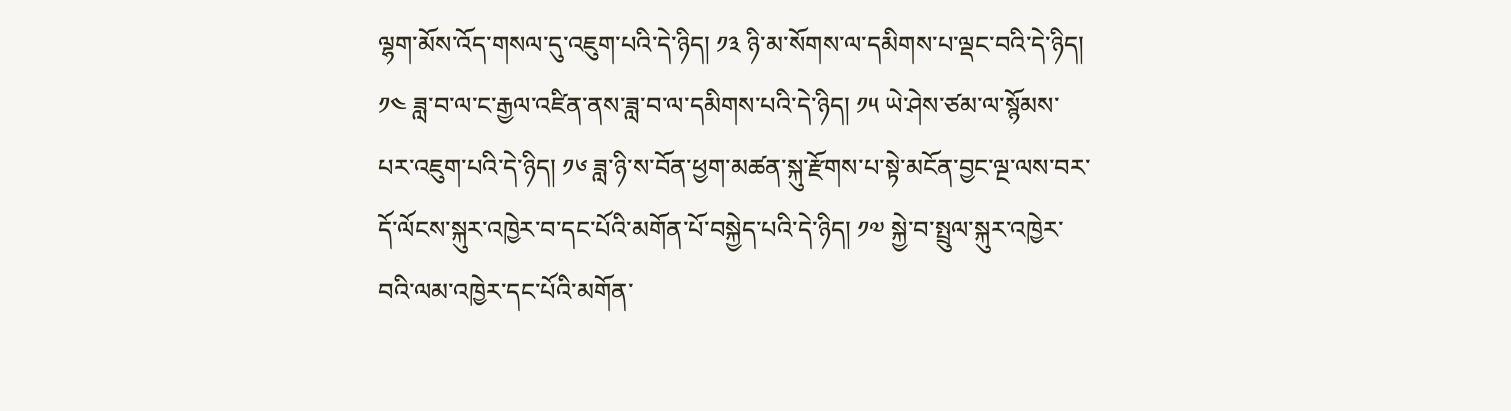ལྷག་མོས་འོད་གསལ་དུ་འཇུག་པའི་དེ་ཉིད། ༡༣ ཉི་མ་སོགས་ལ་དམིགས་པ་ལྡང་བའི་དེ་ཉིད། ༡༤ ཟླ་བ་ལ་ང་རྒྱལ་འཛིན་ནས་ཟླ་བ་ལ་དམིགས་པའི་དེ་ཉིད། ༡༥ ཡེ་ཤེས་ཙམ་ལ་སྙོམས་པར་འཇུག་པའི་དེ་ཉིད། ༡༦ ཟླ་ཉི་ས་བོན་ཕྱག་མཚན་སྐུ་རྫོགས་པ་སྟེ་མངོན་བྱང་ལྔ་ལས་བར་དོ་ལོངས་སྐུར་འཁྱེར་བ་དང་པོའི་མགོན་པོ་བསྐྱེད་པའི་དེ་ཉིད། ༡༧ སྐྱེ་བ་སྤྲུལ་སྐུར་འཁྱེར་བའི་ལམ་འཁྱེར་དང་པོའི་མགོན་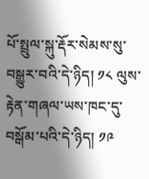པོ་སྤྲུལ་སྐུ་རྡོར་སེམས་སུ་བསྒྱུར་བའི་དེ་ཉིད། ༡༨ ལུས་རྟེན་གཞལ་ཡས་ཁང་དུ་བསྒོམ་པའི་དེ་ཉིད། ༡༩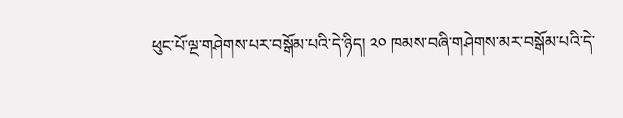ཕུང་པོ་ལྔ་གཤེགས་པར་བསྒོམ་པའི་དེ་ཉིད། ༢༠ ཁམས་བཞི་གཤེགས་མར་བསྒོམ་པའི་དེ་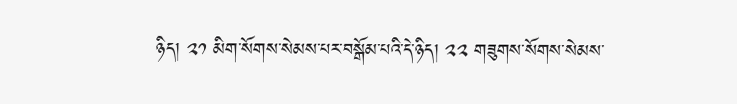ཉིད། ༢༡ མིག་སོགས་སེམས་པར་བསྒོམ་པའི་དེ་ཉིད། ༢༢ གཟུགས་སོགས་སེམས་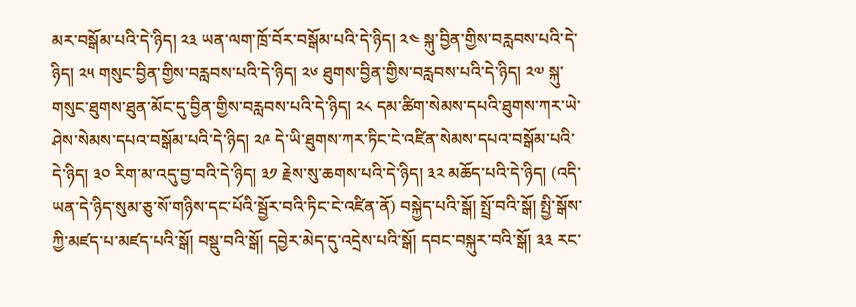མར་བསྒོམ་པའི་དེ་ཉིད། ༢༣ ཡན་ལག་ཁྲོ་བོར་བསྒོམ་པའི་དེ་ཉིད། ༢༤ སྐུ་བྱིན་གྱིས་བརླབས་པའི་དེ་ཉིད། ༢༥ གསུང་བྱིན་གྱིས་བརླབས་པའི་དེ་ཉིད། ༢༦ ཐུགས་བྱིན་གྱིས་བརླབས་པའི་དེ་ཉིད། ༢༧ སྐུ་གསུང་ཐུགས་ཐུན་མོང་དུ་བྱིན་གྱིས་བརླབས་པའི་དེ་ཉིད། ༢༨ དམ་ཚིག་སེམས་དཔའི་ཐུགས་ཀར་ཡེ་ཤེས་སེམས་དཔའ་བསྒོམ་པའི་དེ་ཉིད། ༢༩ དེ་ཡི་ཐུགས་ཀར་ཏིང་ངེ་འཛིན་སེམས་དཔའ་བསྒོམ་པའི་དེ་ཉིད། ༣༠ རིག་མ་འདུ་བྱ་བའི་དེ་ཉིད། ༣༡ རྗེས་སུ་ཆགས་པའི་དེ་ཉིད། ༣༢ མཆོད་པའི་དེ་ཉིད། (འདི་ཡན་དེ་ཉིད་སུམ་ཅུ་སོ་གཉིས་དང་པོའི་སྦྱོར་བའི་ཏིང་ངེ་འཛིན་ནོ) བསྐྱེད་པའི་སྒོ། སྤྲོ་བའི་སྒོ། སྤྱི་སྒོས་ཀྱི་མཛད་པ་མཛད་པའི་སྒོ། བསྡུ་བའི་སྒོ། དབྱེར་མེད་དུ་འདྲེས་པའི་སྒོ། དབང་བསྐུར་བའི་སྒོ། ༣༣ རང་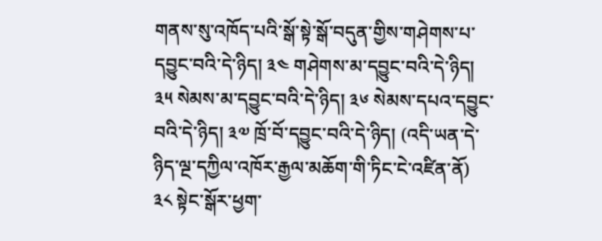གནས་སུ་འཁོད་པའི་སྒོ་སྟེ་སྒོ་བདུན་གྱིས་གཤེགས་པ་དབྱུང་བའི་དེ་ཉིད། ༣༤ གཤེགས་མ་དབྱུང་བའི་དེ་ཉིད། ༣༥ སེམས་མ་དབྱུང་བའི་དེ་ཉིད། ༣༦ སེམས་དཔའ་དབྱུང་བའི་དེ་ཉིད། ༣༧ ཁྲོ་བོ་དབྱུང་བའི་དེ་ཉིད། (འདི་ཡན་དེ་ཉིད་ལྔ་དཀྱིལ་འཁོར་རྒྱལ་མཆོག་གི་ཏིང་ངེ་འཛིན་ནོ) ༣༨ སྟེང་སྒོར་ཕྱག་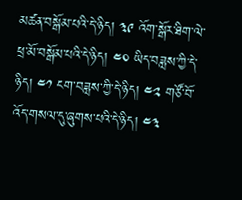མཚན་བསྒོམ་པའི་དེ་ཉིད། ༣༩ འོག་སྒོར་ཐིག་ལེ་ཕྲ་མོ་བསྒོམ་པའི་དེ་ཉིད། ༤༠ ཡིད་བཟླས་ཀྱི་དེ་ཉིད། ༤༡ ངག་བཟླས་ཀྱི་དེ་ཉིད། ༤༢ གཙོ་བོ་འོད་གསལ་དུ་ཞུགས་པའི་དེ་ཉིད། ༤༣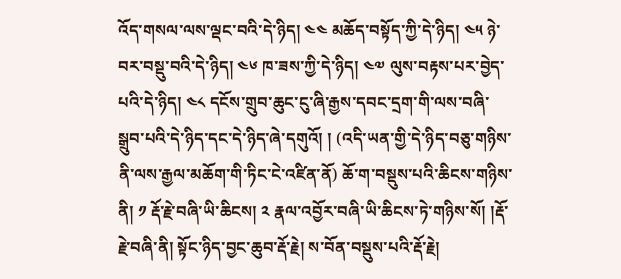འོད་གསལ་ལས་ལྡང་བའི་དེ་ཉིད། ༤༤ མཆོད་བསྟོད་ཀྱི་དེ་ཉིད། ༤༥ ཉེ་བར་བསྡུ་བའི་དེ་ཉིད། ༤༦ ཁ་ཟས་ཀྱི་དེ་ཉིད། ༤༧ ལུས་བརྟས་པར་བྱེད་པའི་དེ་ཉིད། ༤༨ དངོས་གྲུབ་ཆུང་ངུ་ཞི་རྒྱས་དབང་དྲག་གི་ལས་བཞི་སྒྲུབ་པའི་དེ་ཉིད་དང་དེ་ཉིད་ཞེ་དགུའོ། ། (འདི་ཡན་གྱི་དེ་ཉིད་བཅུ་གཉིས་ནི་ལས་རྒྱལ་མཆོག་གི་ཏིང་ངེ་འཛིན་ནོ) ཆོ་ག་བསྡུས་པའི་ཆིངས་གཉིས་ནི། ༡ རྡོ་རྗེ་བཞི་ཡི་ཆིངས། ༢ རྣལ་འབྱོར་བཞི་ཡི་ཆིངས་ཏེ་གཉིས་སོ། །རྡོ་རྗེ་བཞི་ནི། སྟོང་ཉིད་བྱང་ཆུབ་རྡོ་རྗེ། ས་བོན་བསྡུས་པའི་རྡོ་རྗེ།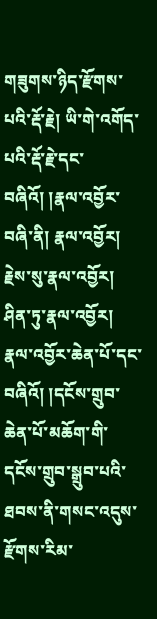གཟུགས་ཉིད་རྫོགས་པའི་རྡོ་རྗེ། ཡི་གེ་འགོད་པའི་རྡོ་རྗེ་དང་བཞིའོ། །རྣལ་འབྱོར་བཞི་ནི། རྣལ་འབྱོར། རྗེས་སུ་རྣལ་འབྱོར། ཤིན་ཏུ་རྣལ་འབྱོར། རྣལ་འབྱོར་ཆེན་པོ་དང་བཞིའོ། །དངོས་གྲུབ་ཆེན་པོ་མཆོག་གི་དངོས་གྲུབ་སྒྲུབ་པའི་ཐབས་ནི་གསང་འདུས་རྫོགས་རིམ་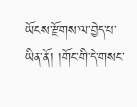ཡོངས་རྫོགས་ལ་བྱེད་པ་ཡིན་ནོ། །གོང་གི་དེ་གསང་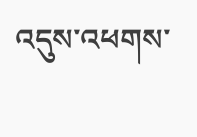འདུས་འཕགས་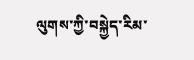ལུགས་ཀྱི་བསྐྱེད་རིམ་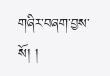གཞིར་བཞག་བྱས་སོ། །